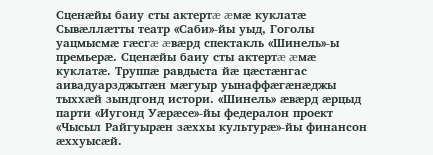Сценæйы баиу сты актертæ æмæ куклатæ
Сывæллæтты театр «Саби»-йы уыд, Гоголы уацмысмæ гæсгæ æвæрд спектакль «Шинель»-ы премьерæ. Сценæйы баиу сты актертæ æмæ куклатæ. Труппæ равдыста йæ цæстæнгас аивадуарзджытæн мæгуыр уынаффæгæнæджы тыххæй зындгонд истори. «Шинель» æвæрд æрцыд парти «Иугонд Уæрæсе»-йы федералон проект «Чысыл Райгуырæн зæххы культурæ»-йы финансон æххуысæй.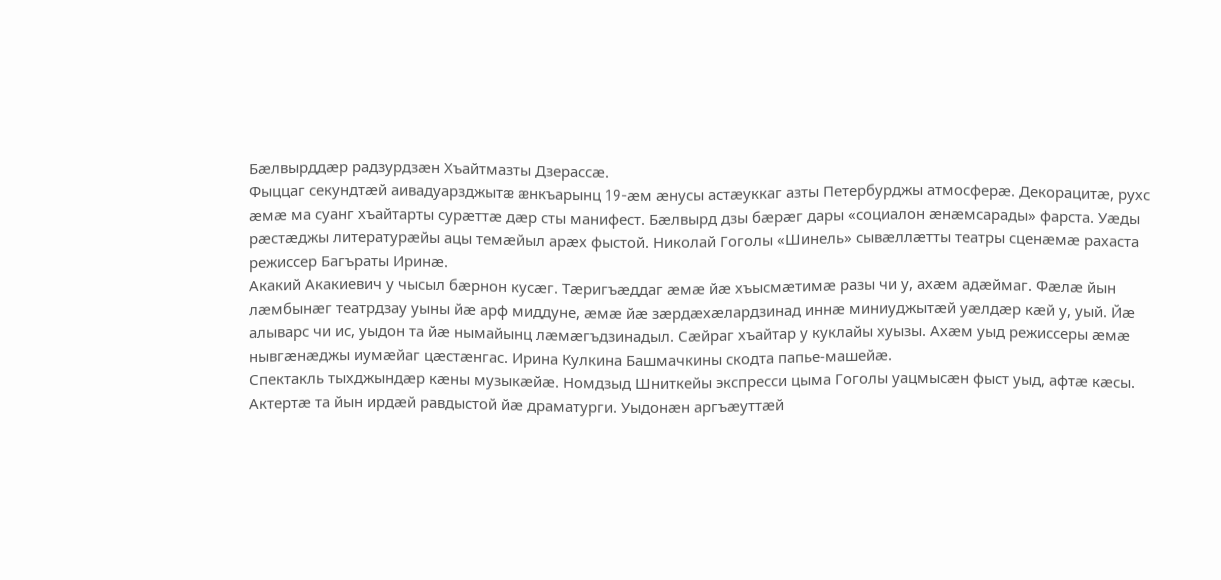Бæлвырддæр радзурдзæн Хъайтмазты Дзерассæ.
Фыццаг секундтæй аивадуарзджытæ æнкъарынц 19-æм æнусы астæуккаг азты Петербурджы атмосферæ. Декорацитæ, рухс æмæ ма суанг хъайтарты сурæттæ дæр сты манифест. Бæлвырд дзы бæрæг дары «социалон æнæмсарады» фарста. Уæды рæстæджы литературæйы ацы темæйыл арæх фыстой. Николай Гоголы «Шинель» сывæллæтты театры сценæмæ рахаста режиссер Багъраты Иринæ.
Акакий Акакиевич у чысыл бæрнон кусæг. Тæригъæддаг æмæ йæ хъысмæтимæ разы чи у, ахæм адæймаг. Фæлæ йын лæмбынæг театрдзау уыны йæ арф миддуне, æмæ йæ зæрдæхæлардзинад иннæ миниуджытæй уæлдæр кæй у, уый. Йæ алыварс чи ис, уыдон та йæ нымайынц лæмæгъдзинадыл. Сæйраг хъайтар у куклайы хуызы. Ахæм уыд режиссеры æмæ нывгæнæджы иумæйаг цæстæнгас. Ирина Кулкина Башмачкины скодта папье-машейæ.
Спектакль тыхджындæр кæны музыкæйæ. Номдзыд Шниткейы экспресси цыма Гоголы уацмысæн фыст уыд, афтæ кæсы. Актертæ та йын ирдæй равдыстой йæ драматурги. Уыдонæн аргъæуттæй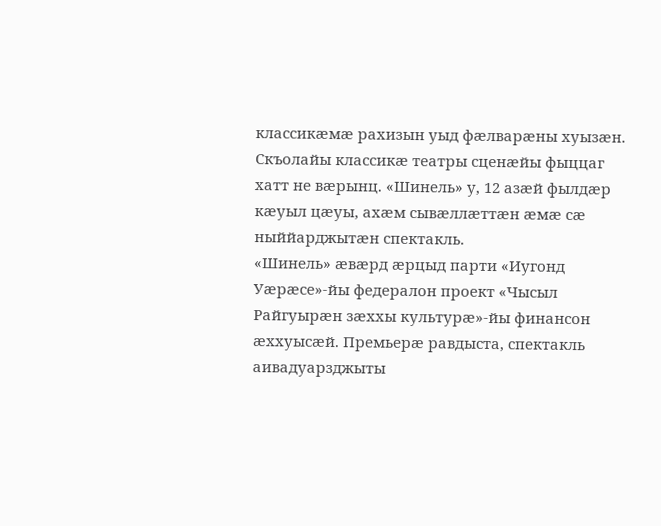классикæмæ рахизын уыд фæлварæны хуызæн.
Скъолайы классикæ театры сценæйы фыццаг хатт не вæрынц. «Шинель» у, 12 азæй фылдæр кæуыл цæуы, ахæм сывæллæттæн æмæ сæ ныййарджытæн спектакль.
«Шинель» æвæрд æрцыд парти «Иугонд Уæрæсе»-йы федералон проект «Чысыл Райгуырæн зæххы культурæ»-йы финансон æххуысæй. Премьерæ равдыста, спектакль аивадуарзджыты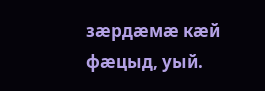зæрдæмæ кæй фæцыд, уый.